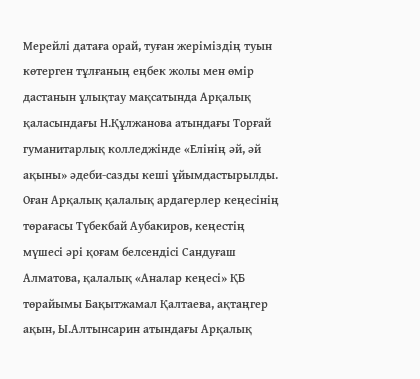Мерейлі датаға орай, туған жеріміздің туын көтерген тұлғаның еңбек жолы мен өмір дастанын ұлықтау мақсатында Арқалық қаласындағы Н.Құлжанова атындағы Торғай гуманитарлық колледжінде «Елінің әй, әй ақыны» әдеби-сазды кеші ұйымдастырылды. Оған Арқалық қалалық ардагерлер кеңесінің төрағасы Түбекбай Аубакиров, кеңестің мүшесі әрі қоғам белсендісі Сандуғаш Алматова, қалалық «Аналар кеңесі» ҚБ төрайымы Бақытжамал Қалтаева, ақтаңгер ақын, Ы.Алтынсарин атындағы Арқалық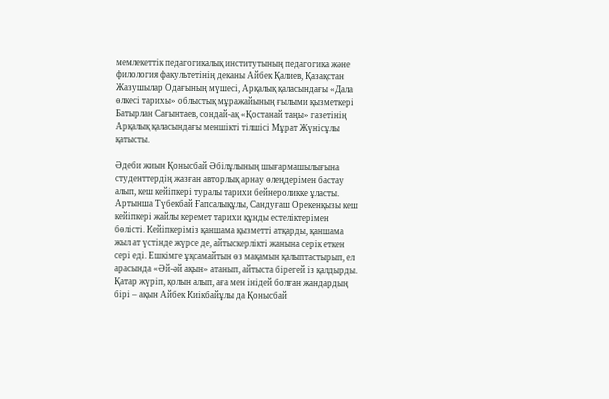мемлекеттік педагогикалық институтының педагогика және филология факультетінің деканы Айбек Қалиев, Қазақстан Жазушылар Одағының мүшесі, Арқалық қаласындағы «Дала өлкесі тарихы» облыстық мұражайының ғылыми қызметкері Батырлан Сағынтаев, сондай-ақ «Қостанай таңы» газетінің Арқалық қаласындағы меншікті тілшісі Мұрат Жүнісұлы қатысты.

Әдеби жиын Қонысбай Әбілұлының шығармашылығына студенттердің жазған авторлық арнау өлеңдерімен бастау алып, кеш кейіпкері туралы тарихи бейнероликке ұласты. Артынша Түбекбай Ғапсалықұлы, Сандуғаш Орекенқызы кеш кейіпкері жайлы керемет тарихи құнды естеліктерімен бөлісті. Кейіпкеріміз қаншама қызметті атқарды, қаншама жыл ат үстінде жүрсе де, айтыскерлікті жанына серік еткен сері еді. Ешкімге ұқсамайтын өз мақамын қалыптастырып, ел арасында «Әй-әй ақын» атанып, айтыста бірегей із қалдырды. Қатар жүріп, қолын алып, аға мен інідей болған жандардың бірі – ақын Айбек Киікбайұлы да Қонысбай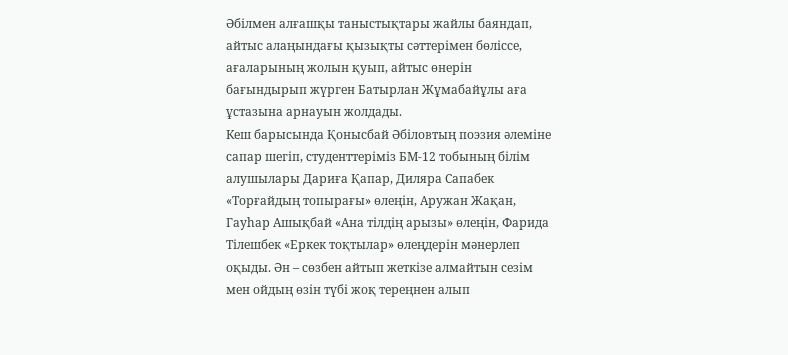Әбілмен алғашқы таныстықтары жайлы баяндап, айтыс алаңындағы қызықты сәттерімен бөліссе, ағаларының жолын қуып, айтыс өнерін бағындырып жүрген Батырлан Жұмабайұлы аға ұстазына арнауын жолдады.
Кеш барысында Қонысбай Әбіловтың поэзия әлеміне сапар шегіп, студенттеріміз БМ-12 тобының білім алушылары Дариға Қапар, Диляра Сапабек «Торғайдың топырағы» өлеңін, Аружан Жақан, Гауһар Ашықбай «Ана тілдің арызы» өлеңін, Фарида Тілешбек «Еркек тоқтылар» өлеңдерін мәнерлеп оқыды. Ән – сөзбен айтып жеткізе алмайтын сезім мен ойдың өзін түбі жоқ тереңнен алып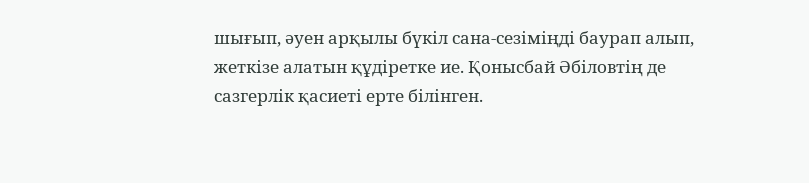шығып, әуен арқылы бүкіл сана-сезіміңді баурап алып, жеткізе алатын құдіретке ие. Қонысбай Әбіловтің де сазгерлік қасиеті ерте білінген.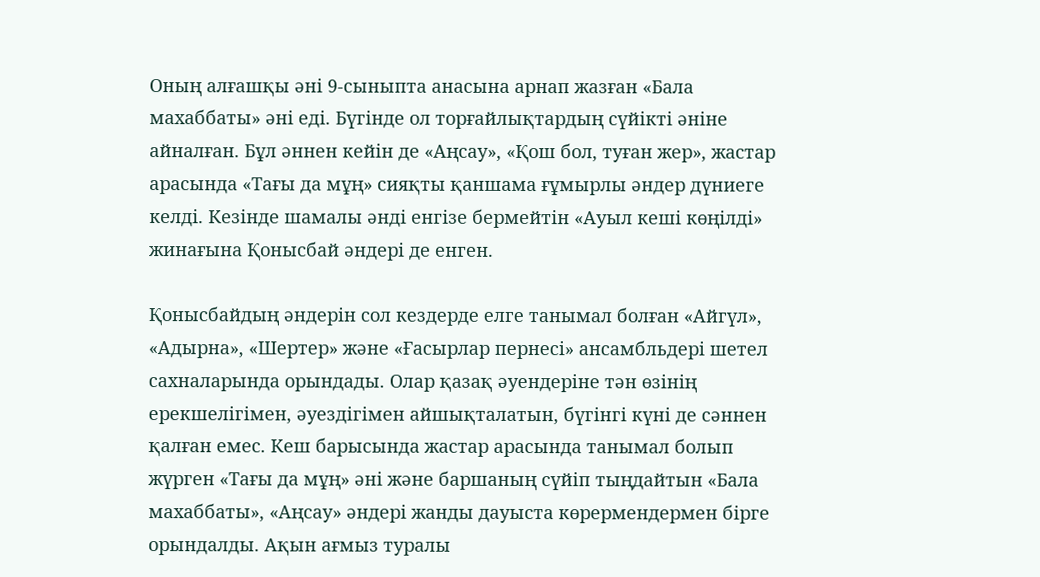Оның алғашқы әні 9-сыныпта анасына арнап жазған «Бала махаббаты» әні еді. Бүгінде ол торғайлықтардың сүйікті әніне айналған. Бұл әннен кейін де «Аңсау», «Қош бол, туған жер», жастар арасында «Тағы да мұң» сияқты қаншама ғұмырлы әндер дүниеге келді. Кезінде шамалы әнді енгізе бермейтін «Ауыл кеші көңілді» жинағына Қонысбай әндері де енген.

Қонысбайдың әндерін сол кездерде елге танымал болған «Айгүл», «Адырна», «Шертер» және «Ғасырлар пернесі» ансамбльдері шетел сахналарында орындады. Олар қазақ әуендеріне тән өзінің ерекшелігімен, әуездігімен айшықталатын, бүгінгі күні де сәннен қалған емес. Кеш барысында жастар арасында танымал болып жүрген «Тағы да мұң» әні және баршаның сүйіп тыңдайтын «Бала махаббаты», «Аңсау» әндері жанды дауыста көрермендермен бірге орындалды. Ақын ағмыз туралы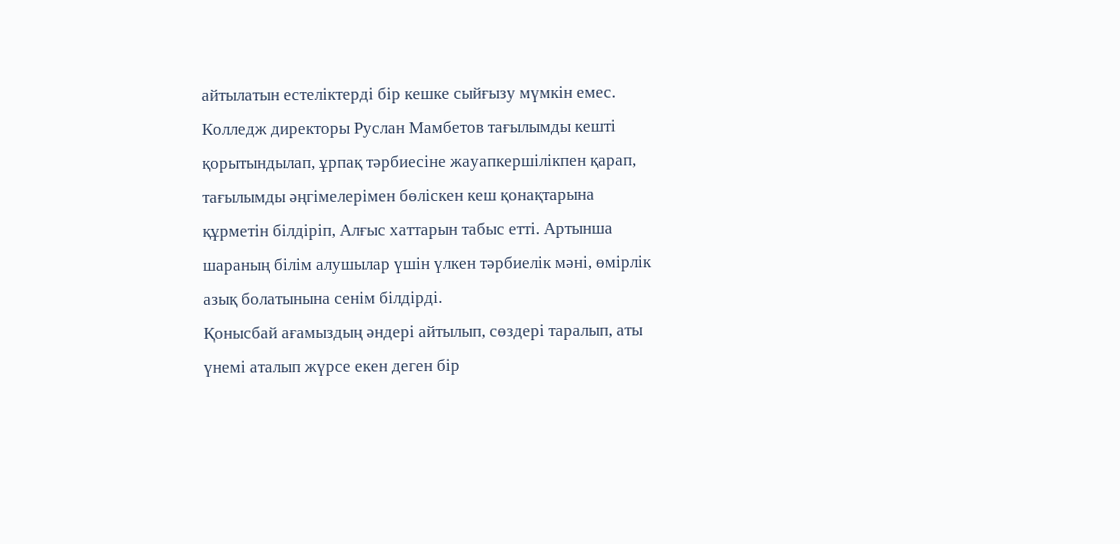айтылатын естеліктерді бір кешке сыйғызу мүмкін емес. Колледж директоры Руслан Мамбетов тағылымды кешті қорытындылап, ұрпақ тәрбиесіне жауапкершілікпен қарап, тағылымды әңгімелерімен бөліскен кеш қонақтарына құрметін білдіріп, Алғыс хаттарын табыс етті. Артынша шараның білім алушылар үшін үлкен тәрбиелік мәні, өмірлік азық болатынына сенім білдірді.
Қонысбай ағамыздың әндері айтылып, сөздері таралып, аты үнемі аталып жүрсе екен деген бір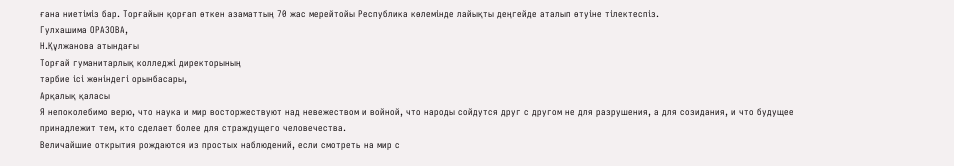ғана ниетіміз бар. Торғайын қорғап өткен азаматтың 70 жас мерейтойы Республика көлемінде лайықты деңгейде аталып өтуіне тілектеспіз.
Гулхашима ОРАЗОВА,
Н.Құлжанова атындағы
Торғай гуманитарлық колледжі директорының
тәрбие ісі жөніндегі орынбасары,
Арқалық қаласы
Я непоколебимо верю, что наука и мир восторжествуют над невежеством и войной, что народы сойдутся друг с другом не для разрушения, а для созидания, и что будущее принадлежит тем, кто сделает более для страждущего человечества.
Величайшие открытия рождаются из простых наблюдений, если смотреть на мир с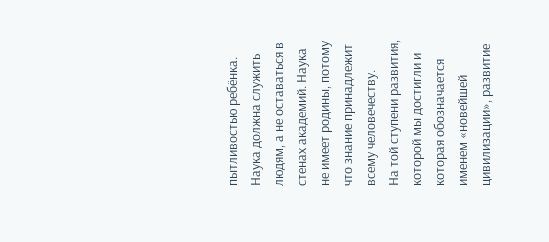пытливостью ребёнка.
Наука должна служить людям, а не оставаться в стенах академий. Наука не имеет родины, потому что знание принадлежит всему человечеству.
На той ступени развития, которой мы достигли и которая обозначается именем «новейшей цивилизации», развитие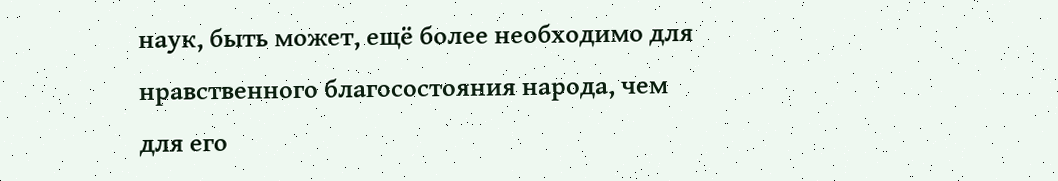наук, быть может, ещё более необходимо для нравственного благосостояния народа, чем для его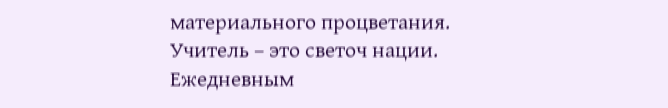материального процветания.
Учитель – это светоч нации. Ежедневным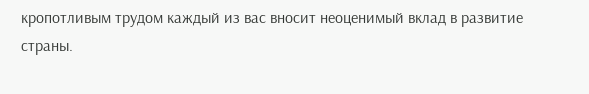кропотливым трудом каждый из вас вносит неоценимый вклад в развитие страны.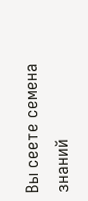Вы сеете семена знаний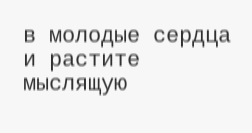в молодые сердца и растите мыслящую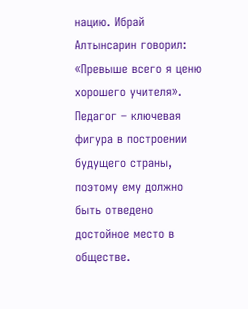нацию. Ибрай Алтынсарин говорил: «Превыше всего я ценю хорошего учителя». Педагог – ключевая фигура в построении будущего страны, поэтому ему должно быть отведено достойное место в обществе.